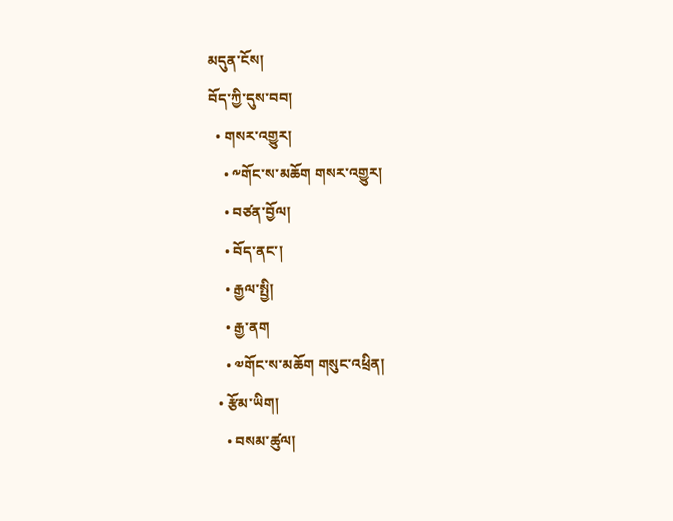མདུན་ངོས།
བོད་ཀྱི་དུས་བབ།
  • གསར་འགྱུར།
    • ༸གོང་ས་མཆོག གསར་འགྱུར།
    • བཙན་བྱོལ།
    • བོད་ནང་།
    • རྒྱལ་སྤྱི།
    • རྒྱ་ནག
    • ༧གོང་ས་མཆོག གསུང་འཕྲིན།
  • རྩོམ་ཡིག།
    • བསམ་ཚུལ།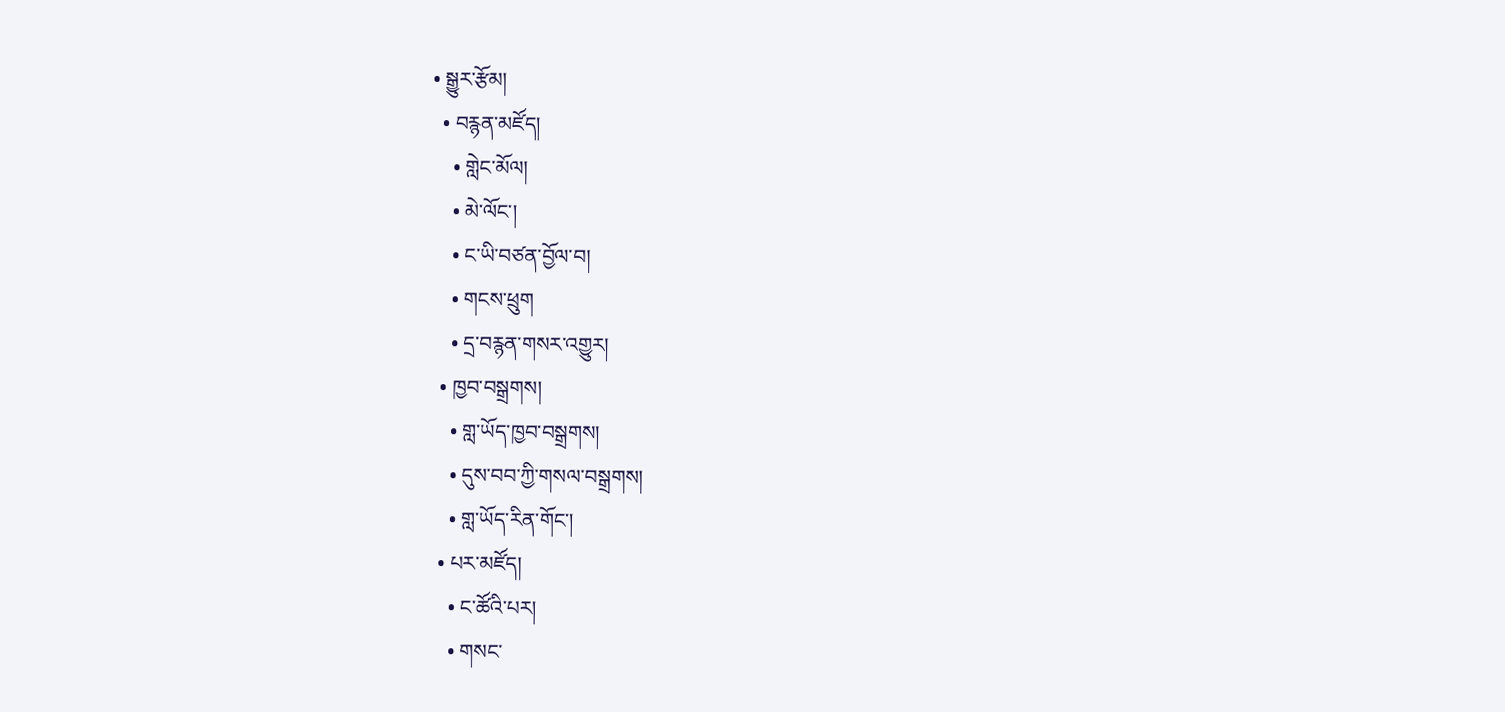• སྒྱུར་རྩོམ།
  • བརྙན་མཛོད།
    • གླེང་མོལ།
    • མེ་ལོང་།
    • ང་ཡི་བཙན་བྱོལ་བ།
    • གངས་ཕྲུག
    • དྲ་བརྙན་གསར་འགྱུར།
  • ཁྱབ་བསྒྲགས།
    • གླ་ཡོད་ཁྱབ་བསྒྲགས།
    • དུས་བབ་ཀྱི་གསལ་བསྒྲགས།
    • གླ་ཡོད་རིན་གོང་།
  • པར་མཛོད།
    • ང་ཚོའི་པར།
    • གསང་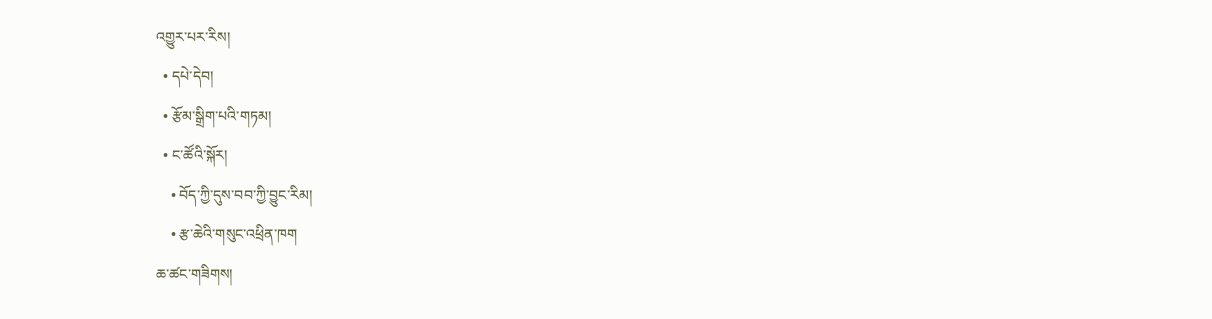འགྱུར་པར་རིས།
  • དཔེ་དེབ།
  • རྩོམ་སྒྲིག་པའི་གཏམ།
  • ང་ཚོའི་སྐོར།
    • བོད་ཀྱི་དུས་བབ་ཀྱི་བྱུང་རིམ།
    • རྩ་ཆེའི་གསུང་འཕྲིན་ཁག
ཆ་ཚང་གཟིགས།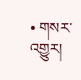• གསར་འགྱུར།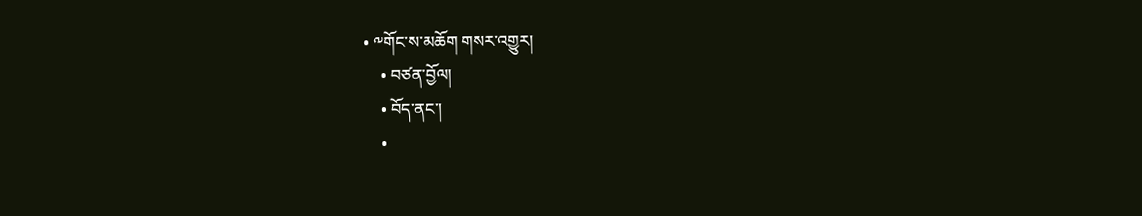• ༸གོང་ས་མཆོག གསར་འགྱུར།
    • བཙན་བྱོལ།
    • བོད་ནང་།
    •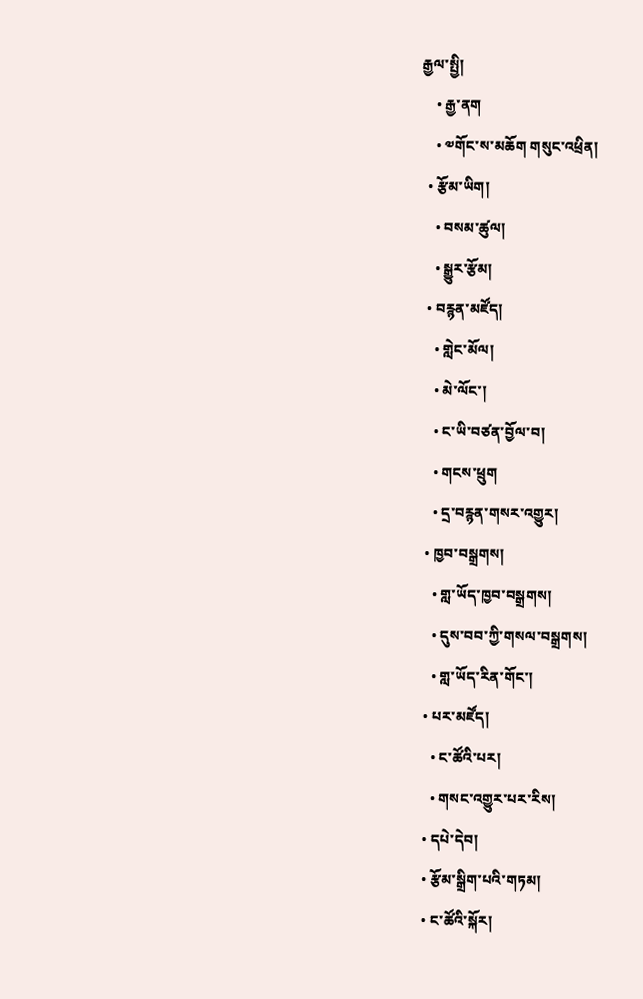རྒྱལ་སྤྱི།
    • རྒྱ་ནག
    • ༧གོང་ས་མཆོག གསུང་འཕྲིན།
  • རྩོམ་ཡིག།
    • བསམ་ཚུལ།
    • སྒྱུར་རྩོམ།
  • བརྙན་མཛོད།
    • གླེང་མོལ།
    • མེ་ལོང་།
    • ང་ཡི་བཙན་བྱོལ་བ།
    • གངས་ཕྲུག
    • དྲ་བརྙན་གསར་འགྱུར།
  • ཁྱབ་བསྒྲགས།
    • གླ་ཡོད་ཁྱབ་བསྒྲགས།
    • དུས་བབ་ཀྱི་གསལ་བསྒྲགས།
    • གླ་ཡོད་རིན་གོང་།
  • པར་མཛོད།
    • ང་ཚོའི་པར།
    • གསང་འགྱུར་པར་རིས།
  • དཔེ་དེབ།
  • རྩོམ་སྒྲིག་པའི་གཏམ།
  • ང་ཚོའི་སྐོར།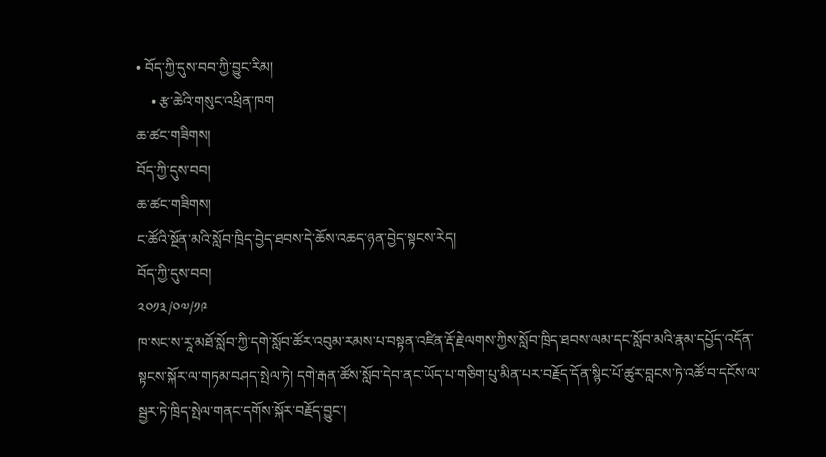• བོད་ཀྱི་དུས་བབ་ཀྱི་བྱུང་རིམ།
    • རྩ་ཆེའི་གསུང་འཕྲིན་ཁག
ཆ་ཚང་གཟིགས།
བོད་ཀྱི་དུས་བབ།
ཆ་ཚང་གཟིགས།
ང་ཚོའི་སྔོན་མའི་སློབ་ཁྲིད་བྱེད་ཐབས་དེ་ཆོས་འཆད་ཉན་བྱེད་སྟངས་རེད།
བོད་ཀྱི་དུས་བབ།
༢༠༡༣/༠༧/༡༩
ཁ་སང་ས་རཱ་མཐོ་སློབ་ཀྱི་དགེ་སློབ་ཚོར་འབུམ་རམས་པ་བསྟན་འཛིན་རྡོ་རྗེ་ལགས་ཀྱིས་སློབ་ཁྲིད་ཐབས་ལམ་དང་སློབ་མའི་རྣམ་དཔྱོད་འདོན་སྟངས་སྐོར་ལ་གཏམ་བཤད་སྤེལ་ཏེ། དགེ་རྒན་ཚོས་སློབ་དེབ་ནང་ཡོད་པ་གཅིག་པུ་མིན་པར་བརྗོད་དོན་སྙིང་པོ་ཚུར་བླངས་ཏེ་འཚོ་བ་དངོས་ལ་སྦྱར་ཏེ་ཁྲིད་སྤེལ་གནང་དགོས་སྐོར་བརྗོད་བྱུང་།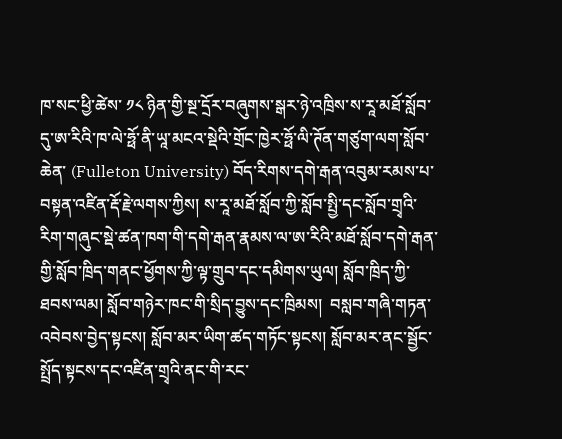ཁ་སང་ཕྱི་ཚེས་ ༡༨ ཉིན་གྱི་སྔ་དྲོར་བཞུགས་སྒར་ཉེ་འཁྲིས་ས་རཱ་མཐོ་སློབ་དུ་ཨ་རིའི་ཁ་ལེ་ཧྥོ་ནི་ཡཱ་མངའ་སྡེའི་གྲོང་ཁྱེར་ཧྥོ་ལི་ཊོན་གཙུག་ལག་སློབ་ཆེན་ (Fulleton University) བོད་རིགས་དགེ་རྒན་འབུམ་རམས་པ་བསྟན་འཛིན་རྡོ་རྗེ་ལགས་ཀྱིས། ས་རཱ་མཐོ་སློབ་ཀྱི་སློབ་སྤྱི་དང་སློབ་གྲྭའི་རིག་གཞུང་སྡེ་ཚན་ཁག་གི་དགེ་རྒན་རྣམས་ལ་ཨ་རིའི་མཐོ་སློབ་དགེ་རྒན་གྱི་སློབ་ཁྲིད་གནང་ཕྱོགས་ཀྱི་ལྟ་གྲུབ་དང་དམིགས་ཡུལ། སློབ་ཁྲིད་ཀྱི་ཐབས་ལམ། སློབ་གཉེར་ཁང་གི་སྲིད་བྱུས་དང་ཁྲིམས།  བསླབ་གཞི་གཏན་འབེབས་བྱེད་སྟངས། སློབ་མར་ཡིག་ཚད་གཏོང་སྟངས། སློབ་མར་ནང་སྦྱོང་སྤྲོད་སྟངས་དང་འཛིན་གྲྭའི་ནང་གི་རང་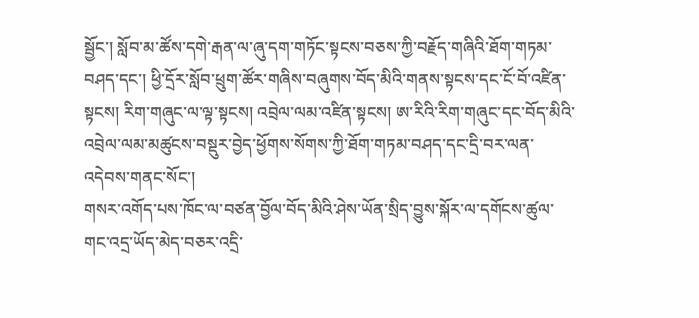སྦྱོང་། སློབ་མ་ཚོས་དགེ་རྒན་ལ་ཞུ་དག་གཏོང་སྟངས་བཅས་ཀྱི་བརྗོད་གཞིའི་ཐོག་གཏམ་བཤད་དང་། ཕྱི་དྲོར་སློབ་ཕྲུག་ཚོར་གཞིས་བཞུགས་བོད་མིའི་གནས་སྟངས་དང་ངོ་བོ་འཛིན་སྟངས། རིག་གཞུང་ལ་ལྟ་སྟངས། འབྲེལ་ལམ་འཛིན་སྟངས། ཨ་རིའི་རིག་གཞུང་དང་བོད་མིའི་འབྲེལ་ལམ་མཚུངས་བསྡུར་བྱེད་ཕྱོགས་སོགས་ཀྱི་ཐོག་གཏམ་བཤད་དང་དྲི་བར་ལན་འདེབས་གནང་སོང་།
གསར་འགོད་པས་ཁོང་ལ་བཙན་བྱོལ་བོད་མིའི་ཤེས་ཡོན་སྲིད་བྱུས་སྐོར་ལ་དགོངས་ཚུལ་གང་འདྲ་ཡོད་མེད་བཅར་འདྲི་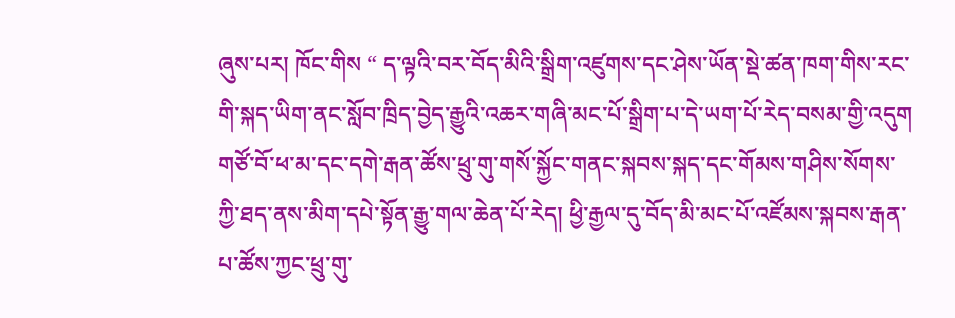ཞུས་པར། ཁོང་གིས “ ད་ལྟའི་བར་བོད་མིའི་སྒྲིག་འཛུགས་དང་ཤེས་ཡོན་སྡེ་ཚན་ཁག་གིས་རང་གི་སྐད་ཡིག་ནང་སློབ་ཁྲིད་བྱེད་རྒྱུའི་འཆར་གཞི་མང་པོ་སྒྲིག་པ་དེ་ཡག་པོ་རེད་བསམ་གྱི་འདུག གཙོ་བོ་ཕ་མ་དང་དགེ་རྒན་ཚོས་ཕྲུ་གུ་གསོ་སྐྱོང་གནང་སྐབས་སྐད་དང་གོམས་གཤིས་སོགས་ཀྱི་ཐད་ནས་མིག་དཔེ་སྟོན་རྒྱུ་གལ་ཆེན་པོ་རེད། ཕྱི་རྒྱལ་དུ་བོད་མི་མང་པོ་འཛོམས་སྐབས་རྒན་པ་ཚོས་ཀྱང་ཕྲུ་གུ་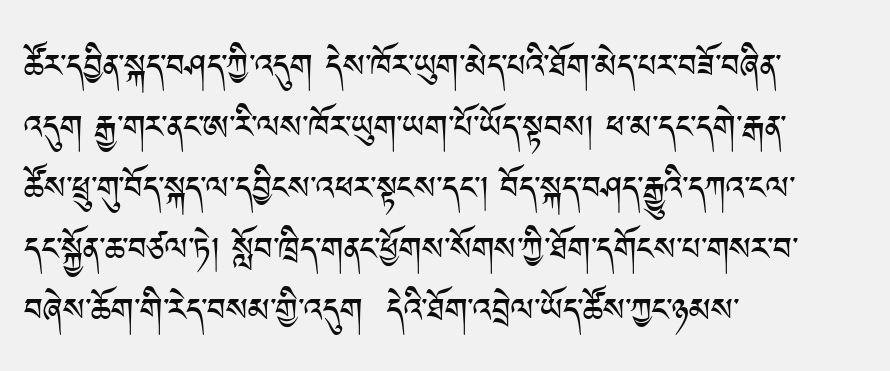ཚོར་དབྱིན་སྐད་བཤད་ཀྱི་འདུག དེས་ཁོར་ཡུག་མེད་པའི་ཐོག་མེད་པར་བཟོ་བཞིན་འདུག རྒྱ་གར་ནང་ཨ་རི་ལས་ཁོར་ཡུག་ཡག་པོ་ཡོད་སྟབས། ཕ་མ་དང་དགེ་རྒན་ཚོས་ཕྲུ་གུ་བོད་སྐད་ལ་དབྱིངས་འཕར་སྟངས་དང་། བོད་སྐད་བཤད་རྒྱུའི་དཀའ་ངལ་དང་སྐྱོན་ཆ་བཙལ་ཏེ། སློབ་ཁྲིད་གནང་ཕྱོགས་སོགས་ཀྱི་ཐོག་དགོངས་པ་གསར་བ་བཞེས་ཆོག་གི་རེད་བསམ་གྱི་འདུག  དེའི་ཐོག་འབྲེལ་ཡོད་ཚོས་ཀྱང་ཉམས་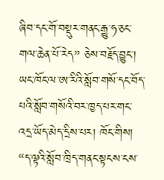ཞིབ་དང་གོ་བསྡུར་གནང་རྒྱུ་ཧ་ཅང་གལ་ཆེན་པོ་རེད” ཅེས་བརྗོད་བྱུང་།
ཡང་ཁོང་ལ་ཨ་རིའི་སློབ་གསོ་དང་བོད་པའི་སློབ་གསོའི་བར་ཁྱད་པར་གང་འདྲ་ཡོད་མེད་དྲིས་པར། ཁོང་གིས། “ད་ལྟའི་སློབ་ཁྲིད་གནང་སྟངས་ངས་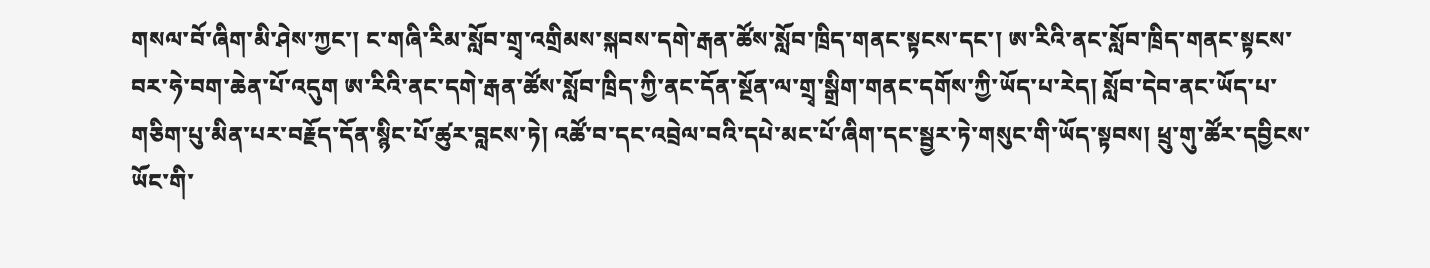གསལ་བོ་ཞིག་མི་ཤེས་ཀྱང་། ང་གཞི་རིམ་སློབ་གྲྭ་འགྲིམས་སྐབས་དགེ་རྒན་ཚོས་སློབ་ཁྲིད་གནང་སྟངས་དང་། ཨ་རིའི་ནང་སློབ་ཁྲིད་གནང་སྟངས་བར་ཧེ་བག་ཆེན་པོ་འདུག ཨ་རིའི་ནང་དགེ་རྒན་ཚོས་སློབ་ཁྲིད་ཀྱི་ནང་དོན་སྔོན་ལ་གྲྭ་སྒྲིག་གནང་དགོས་ཀྱི་ཡོད་པ་རེད། སློབ་དེབ་ནང་ཡོད་པ་གཅིག་པུ་མིན་པར་བརྗོད་དོན་སྙིང་པོ་ཚུར་བླངས་ཏེ། འཚོ་བ་དང་འབྲེལ་བའི་དཔེ་མང་པོ་ཞིག་དང་སྦྱར་ཏེ་གསུང་གི་ཡོད་སྟབས། ཕྲུ་གུ་ཚོར་དབྱིངས་ཡོང་གི་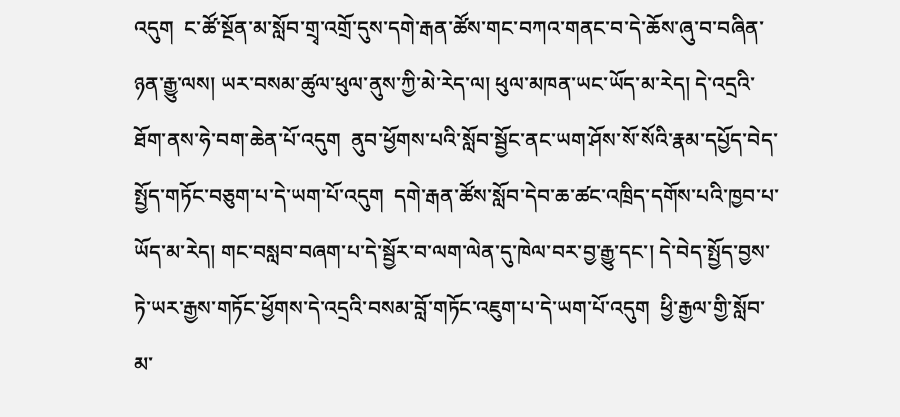འདུག  ང་ཚོ་སྔོན་མ་སློབ་གྲྭ་འགྲོ་དུས་དགེ་རྒན་ཚོས་གང་བཀའ་གནང་བ་དེ་ཆོས་ཞུ་བ་བཞིན་ཉན་རྒྱུ་ལས། ཡར་བསམ་ཚུལ་ཕུལ་ནུས་ཀྱི་མེ་རེད་ལ། ཕུལ་མཁན་ཡང་ཡོད་མ་རེད། དེ་འདྲའི་ཐོག་ནས་ཧེ་བག་ཆེན་པོ་འདུག  ནུབ་ཕྱོགས་པའི་སློབ་སྦྱོང་ནང་ཡག་ཤོས་སོ་སོའི་རྣམ་དཔྱོད་བེད་སྤྱོད་གཏོང་བཅུག་པ་དེ་ཡག་པོ་འདུག  དགེ་རྒན་ཚོས་སློབ་དེབ་ཆ་ཚང་འཁྲིད་དགོས་པའི་ཁྱབ་པ་ཡོད་མ་རེད། གང་བསླབ་བཞག་པ་དེ་སྦྱོར་བ་ལག་ལེན་དུ་ཁེལ་བར་བྱ་རྒྱུ་དང་། དེ་བེད་སྤྱོད་བྱས་ཏེ་ཡར་རྒྱས་གཏོང་ཕྱོགས་དེ་འདྲའི་བསམ་བློ་གཏོང་འཇུག་པ་དེ་ཡག་པོ་འདུག  ཕྱི་རྒྱལ་གྱི་སློབ་མ་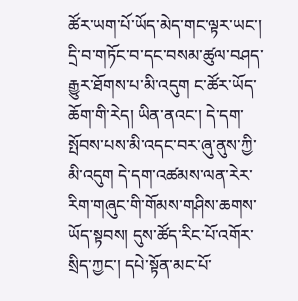ཚོར་ཡག་པོ་ཡོད་མེད་གང་ལྟར་ཡང་། དྲི་བ་གཏོང་བ་དང་བསམ་ཚུལ་བཤད་རྒྱུར་ཐོགས་པ་མི་འདུག ང་ཚོར་ཡོད་ཆོག་གི་རེད། ཡིན་ནའང་། དེ་དག་སྤོབས་པས་མི་འདང་བར་ཞུ་ནུས་ཀྱི་མི་འདུག དེ་དག་འཚམས་ལན་རེར་རིག་གཞུང་གི་གོམས་གཤིས་ཆགས་ཡོད་སྟབས། དུས་ཚོད་རིང་པོ་འགོར་སྲིད་ཀྱང་། དཔེ་སྟོན་མང་པོ་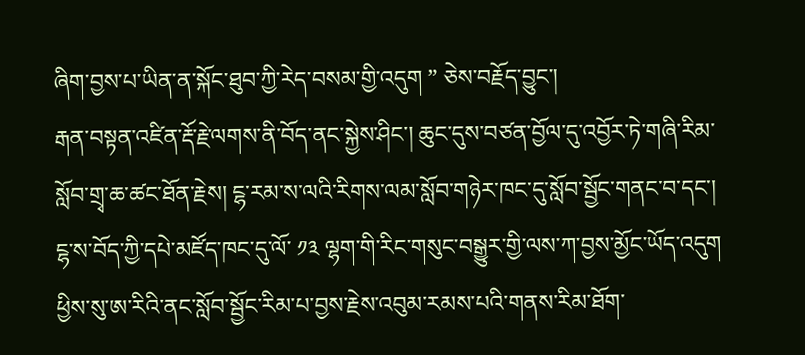ཞིག་བྱས་པ་ཡིན་ན་སྐོང་ཐུབ་ཀྱི་རེད་བསམ་གྱི་འདུག ” ཅེས་བརྗོད་བྱུང་།
རྒན་བསྟན་འཛིན་རྡོ་རྗེ་ལགས་ནི་བོད་ནང་སྐྱེས་ཤིང་། ཆུང་དུས་བཙན་བྱོལ་དུ་འབྱོར་ཏེ་གཞི་རིམ་སློབ་གྲྭ་ཆ་ཚང་ཐོན་རྗེས། ངྷ་རམ་ས་ལའི་རིགས་ལམ་སློབ་གཉེར་ཁང་དུ་སློབ་སྦྱོང་གནང་བ་དང་། ངྷ་ས་བོད་ཀྱི་དཔེ་མཛོད་ཁང་དུ་ལོ་ ༡༣ ལྷག་གི་རིང་གསུང་བསྒྱུར་གྱི་ལས་ཀ་བྱས་མྱོང་ཡོད་འདུག ཕྱིས་སུ་ཨ་རིའི་ནང་སློབ་སྦྱོང་རིམ་པ་བྱས་རྗེས་འབུམ་རམས་པའི་གནས་རིམ་ཐོག་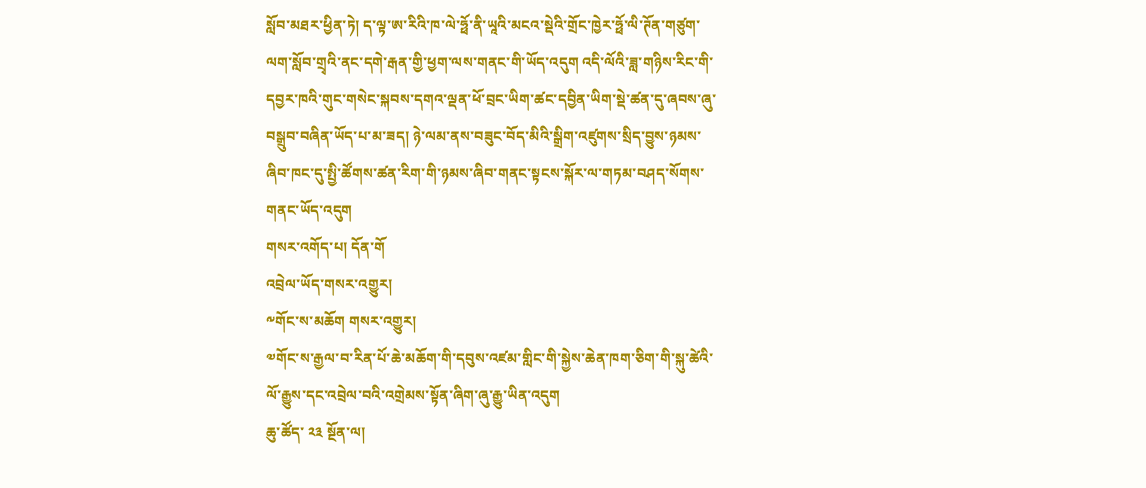སློབ་མཐར་ཕྱིན་ཏེ། ད་ལྟ་ཨ་རིའི་ཁ་ལེ་ཧྥོ་ནི་ཡཱའི་མངའ་སྡེའི་གྲོང་ཁྱེར་ཧྥོ་ལི་ཊོན་གཙུག་ལག་སློབ་གྲྭའི་ནང་དགེ་རྒན་གྱི་ཕྱག་ལས་གནང་གི་ཡོད་འདུག འདི་ལོའི་ཟླ་གཉིས་རིང་གི་དབྱར་ཁའི་གུང་གསེང་སྐབས་དགའ་ལྡན་ཕོ་བྲང་ཡིག་ཚང་དབྱིན་ཡིག་སྡེ་ཚན་དུ་ཞབས་ཞུ་བསྒྲུབ་བཞིན་ཡོད་པ་མ་ཟད། ཉེ་ལམ་ནས་བཟུང་བོད་མིའི་སྒྲིག་འཛུགས་སྲིད་བྱུས་ཉམས་ཞིབ་ཁང་དུ་སྤྱི་ཚོགས་ཚན་རིག་གི་ཉམས་ཞིབ་གནང་སྟངས་སྐོར་ལ་གཏམ་བཤད་སོགས་གནང་ཡོད་འདུག
གསར་འགོད་པ། དོན་གོ
འབྲེལ་ཡོད་གསར་འགྱུར།
༸གོང་ས་མཆོག གསར་འགྱུར།
༧གོང་ས་རྒྱལ་བ་རིན་པོ་ཆེ་མཆོག་གི་དབུས་འཛམ་གླིང་གི་སྐྱེས་ཆེན་ཁག་ཅིག་གི་སྐུ་ཚེའི་ལོ་རྒྱུས་དང་འབྲེལ་བའི་འགྲེམས་སྟོན་ཞིག་ཞུ་རྒྱུ་ཡིན་འདུག
ཆུ་ཚོད་ ༢༣ སྔོན་ལ།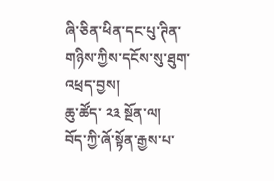ཞི་ཅིན་ཕིན་དང་པུ་ཊིན་གཉིས་ཀྱིས་དངོས་སུ་ཐུག་འཕྲད་བྱས།
ཆུ་ཚོད་ ༢༣ སྔོན་ལ།
བོད་ཀྱི་ཞོ་སྟོན་རྒྱས་པ་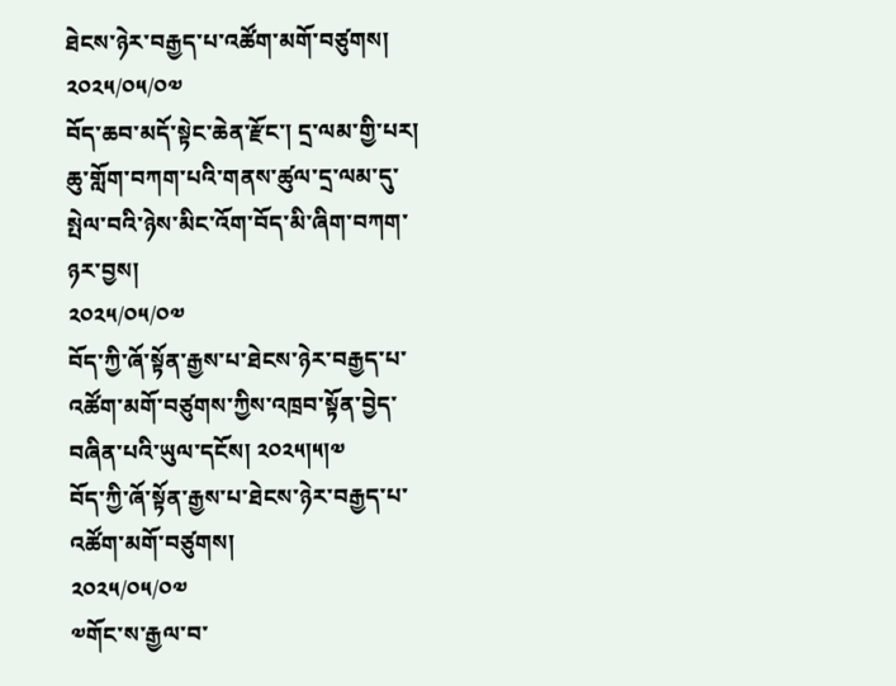ཐེངས་ཉེར་བརྒྱད་པ་འཚོག་མགོ་བཙུགས།
༢༠༢༥/༠༥/༠༧
བོད་ཆབ་མདོ་སྟེང་ཆེན་རྫོང་། དྲ་ལམ་གྱི་པར།
ཆུ་གློག་བཀག་པའི་གནས་ཚུལ་དྲ་ལམ་དུ་སྤེལ་བའི་ཉེས་མིང་འོག་བོད་མི་ཞིག་བཀག་ཉར་བྱས།
༢༠༢༥/༠༥/༠༧
བོད་ཀྱི་ཞོ་སྟོན་རྒྱས་པ་ཐེངས་ཉེར་བརྒྱད་པ་འཚོག་མགོ་བཙུགས་ཀྱིས་འཁྲབ་སྟོན་བྱེད་བཞིན་པའི་ཡུལ་དངོས། ༢༠༢༥།༥།༧
བོད་ཀྱི་ཞོ་སྟོན་རྒྱས་པ་ཐེངས་ཉེར་བརྒྱད་པ་འཚོག་མགོ་བཙུགས།
༢༠༢༥/༠༥/༠༧
༧གོང་ས་རྒྱལ་བ་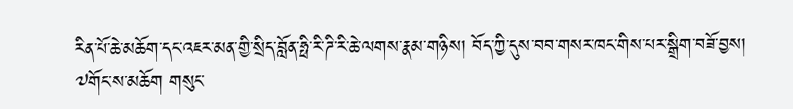རིན་པོ་ཆེ་མཆོག་དང་འཇར་མན་གྱི་སྲིད་བློན་ཧྥི་རི་ཌི་རི་ཆེ་ལགས་རྣམ་གཉིས། བོད་ཀྱི་དུས་བབ་གསར་ཁང་གིས་པར་སྒྲིག་བཟོ་བྱས།
༧གོང་ས་མཆོག གསུང་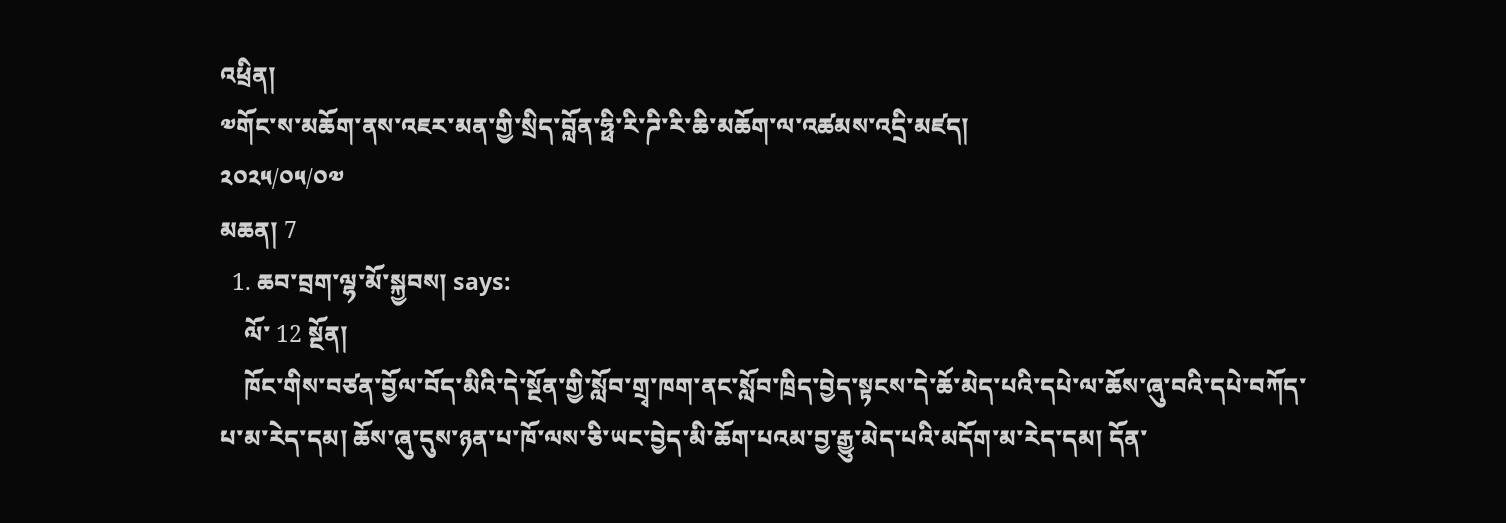འཕྲིན།
༧གོང་ས་མཆོག་ནས་འཇར་མན་གྱི་སྲིད་བློན་ཧྥི་རི་ཌི་རི་ཆི་མཆོག་ལ་འཚམས་འདྲི་མཛད།
༢༠༢༥/༠༥/༠༧
མཆན། 7
  1. ཆབ་བྲག་ལྷ་མོ་སྐྱབས། says:
    ལོ་ 12 སྔོན།
    ཁོང་གིས་བཙན་བྱོལ་བོད་མིའི་དེ་སྔོན་གྱི་སློབ་གྲྭ་ཁག་ནང་སློབ་ཁྲིད་བྱེད་སྟངས་དེ་ཆོ་མེད་པའི་དཔེ་ལ་ཆོས་ཞུ་བའི་དཔེ་བཀོད་པ་མ་རེད་དམ། ཆོས་ཞུ་དུས་ཉན་པ་ཁོ་ལས་ཅི་ཡང་བྱེད་མི་ཆོག་པའམ་བྱ་རྒྱུ་མེད་པའི་མདོག་མ་རེད་དམ། དོན་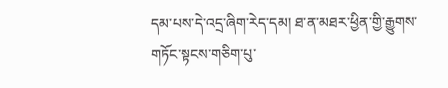དམ་པས་དེ་འདྲ་ཞིག་རེད་དམ། ཐ་ན་མཐར་ཕྱིན་གྱི་རྒྱུགས་གཏོང་སྟངས་གཅིག་པུ་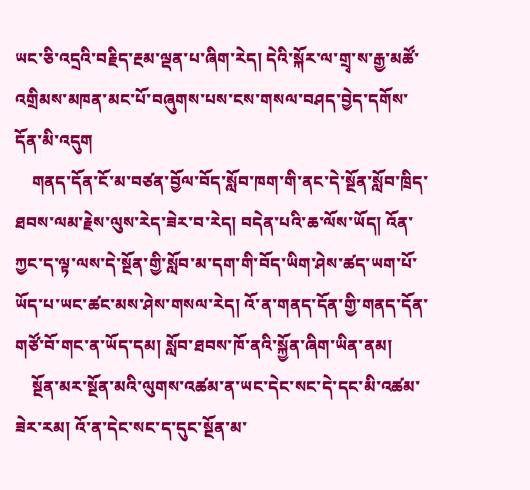ཡང་ཅི་འདྲའི་བརྗིད་རྔམ་ལྡན་པ་ཞིག་རེད། དེའི་སྐོར་ལ་གྲྭ་ས་རྒྱ་མཚོ་འགྲིམས་མཁན་མང་པོ་བཞུགས་པས་ངས་གསལ་བཤད་བྱེད་དགོས་དོན་མི་འདུག
    གནད་དོན་ངོ་མ་བཙན་བྱོལ་བོད་སློབ་ཁག་གི་ནང་དེ་སྔོན་སློབ་ཁྲིད་ཐབས་ལམ་རྗེས་ལུས་རེད་ཟེར་བ་རེད། བདེན་པའི་ཆ་ལོས་ཡོད། འོན་ཀྱང་ད་ལྟ་ལས་དེ་སྔོན་གྱི་སློབ་མ་དག་གི་བོད་ཡིག་ཤེས་ཚད་ཡག་པོ་ཡོད་པ་ཡང་ཚང་མས་ཤེས་གསལ་རེད། འོ་ན་གནད་དོན་གྱི་གནད་དོན་གཙོ་བོ་གང་ན་ཡོད་དམ། སློབ་ཐབས་ཁོ་ནའི་སྐྱོན་ཞིག་ཡིན་ནམ།
    སྔོན་མར་སྔོན་མའི་ལུགས་འཚམ་ན་ཡང་དེང་སང་དེ་དང་མི་འཚམ་ཟེར་རམ། འོ་ན་དེང་སང་ད་དུང་སྔོན་མ་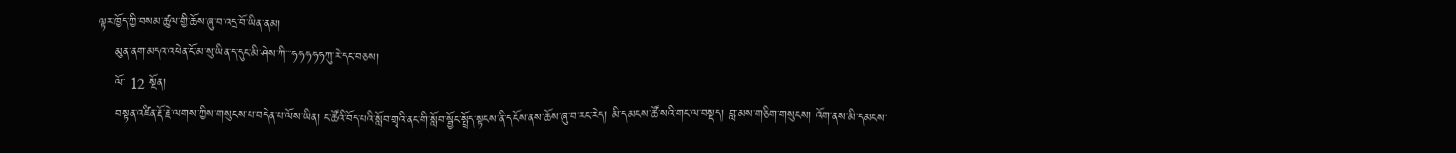ལྟར་ཁྱོད་ཀྱི་བསམ་ཚུལ་གྱི་ཆོས་ཞུ་བ་འདྲ་བོ་ཡིན་ནམ།
    མུན་ནག་མདའ་འཕེན་ངོ་མ་སུ་ཡིན་ད་དུང་མི་ཤེས་ཀི་་་ཧཧཧཧཧཀུ་རེ་དང་བཅས།
    ལོ་ 12 སྔོན།
    བསྟན་འཛིན་རྡོ་རྗེ་ལགས་ཀྱིས་གསུངས་པ་བདེན་པ་ལོས་ཡིན། ང་ཚོའི་བོད་པའི་སློབ་གྲྭའི་ནང་གི་སློབ་སྦྱོང་སྤྲོད་སྟངས་ནི་དངོས་ནས་ཆོས་ཞུ་བ་རང་རེད། མི་དམངས་ཚོ་སའི་གང་ལ་བསྡད། བླ་མས་གཅིག་གསུངས། འོག་ནས་མི་དམངས་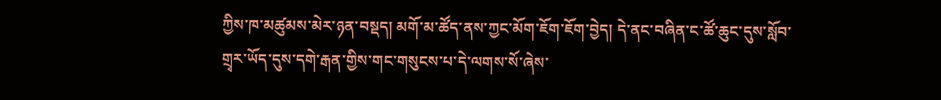ཀྱིས་ཁ་མཚུམས་མེར་ཉན་བསྡད། མགོ་མ་ཚོད་ནས་ཀྱང་མོག་ཇོག་ཇོག་བྱེད། དེ་ནང་བཞིན་ང་ཚོ་ཆུང་དུས་སློབ་གྲྭར་ཡོད་དུས་དགེ་རྒན་གྱིས་གང་གསུངས་པ་དེ་ལགས་སོ་ཞེས་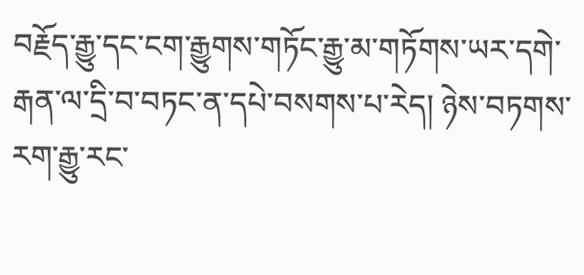བརྗོད་རྒྱུ་དང་ངག་རྒྱུགས་གཏོང་རྒྱུ་མ་གཏོགས་ཡར་དགེ་རྒན་ལ་དྲི་བ་བཏང་ན་དཔེ་བསགས་པ་རེད། ཉེས་བཏགས་རག་རྒྱུ་རང་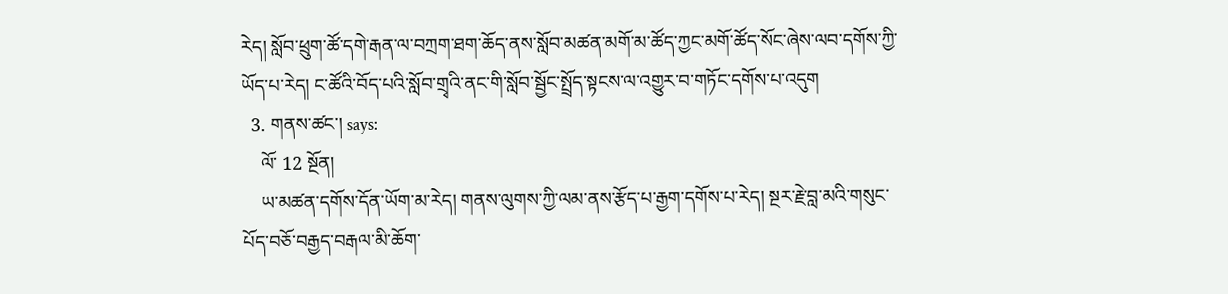རེད། སློབ་ཕྲུག་ཚོ་དགེ་རྒན་ལ་བཀྲག་ཐག་ཆོད་ནས་སློབ་མཚན་མགོ་མ་ཚོད་ཀྱང་མགོ་ཚོད་སོང་ཞེས་ལབ་དགོས་ཀྱི་ཡོད་པ་རེད། ང་ཚོའི་བོད་པའི་སློབ་གྲྭའི་ནང་གི་སློབ་སྦྱོང་སྤྲོད་སྟངས་ལ་འགྱུར་བ་གཏོང་དགོས་པ་འདུག
  3. གནས་ཚང་། says:
    ལོ་ 12 སྔོན།
    ཡ་མཚན་དགོས་དོན་ཡོག་མ་རེད། གནས་ལུགས་ཀྱི་ལམ་ནས་རྩོད་པ་རྒྱག་དགོས་པ་རེད། སྔར་རྗེ་བླ་མའི་གསུང་པོད་བཅོ་བརྒྱད་བརྒལ་མི་ཆོག་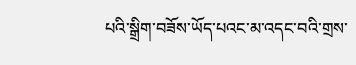པའི་སྒྲིག་བཟོས་ཡོད་པའང་མ་འདང་བའི་གྲས་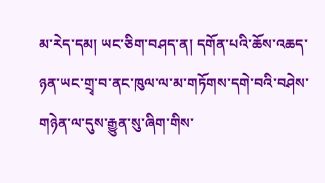མ་རེད་དམ། ཡང་ཅིག་བཤད་ན། དགོན་པའི་ཆོས་འཆད་ཉན་ཡང་གྲྭ་བ་ནང་ཁུལ་ལ་མ་གཏོགས་དགེ་བའི་བཤེས་གཉེན་ལ་དུས་རྒྱུན་སུ་ཞིག་གིས་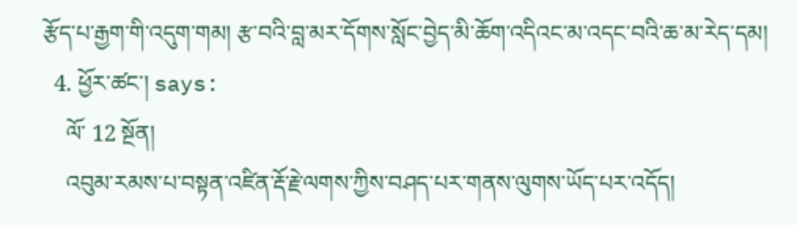རྩོད་པ་རྒྱག་གི་འདུག་གམ། རྩ་བའི་བླ་མར་དོགས་སློང་བྱེད་མི་ཆོག་འདིའང་མ་འདང་བའི་ཆ་མ་རེད་དམ།
  4. ཕྱོར་ཚང་། says:
    ལོ་ 12 སྔོན།
    འབུམ་རམས་པ་བསྟན་འཛིན་རྡོ་རྗེ་ལགས་ཀྱིས་བཤད་པར་གནས་ལུགས་ཡོད་པར་འདོད།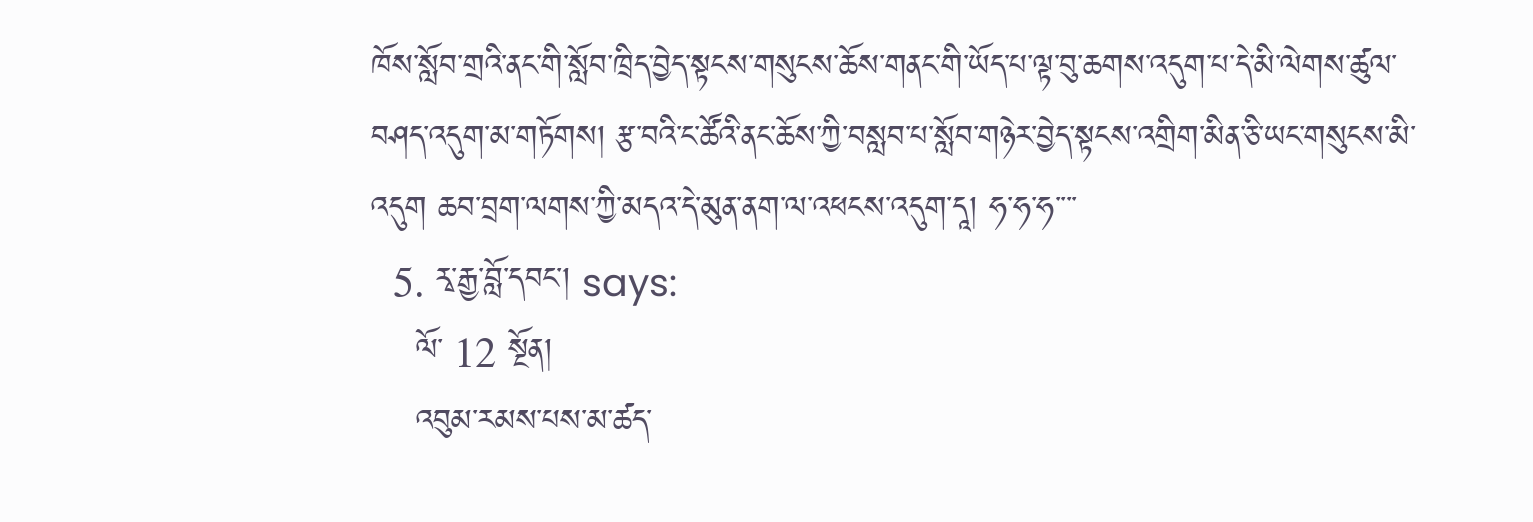ཁོས་སློབ་གྲའི་ནང་གི་སློབ་ཁྲིད་བྱེད་སྟངས་གསུངས་ཆོས་གནང་གི་ཡོད་པ་ལྟ་བུ་ཆགས་འདུག་པ་དེ་མི་ལེགས་ཚུལ་བཤད་འདུག་མ་གཏོགས། རྩ་བའི་ང་ཚོའི་ནང་ཆོས་ཀྱི་བསླབ་པ་སློབ་གཉེར་བྱེད་སྟངས་འགྲིག་མིན་ཅི་ཡང་གསུངས་མི་འདུག ཆབ་བྲག་ལགས་ཀྱི་མདའ་དེ་མུན་ནག་ལ་འཕངས་འདུག་དཱ། ཧ་ཧ་ཧ་་་་
  5. རྭ་རྒྱ་བློ་དབང་། says:
    ལོ་ 12 སྔོན།
    འབུམ་རམས་པས་མ་ཚད་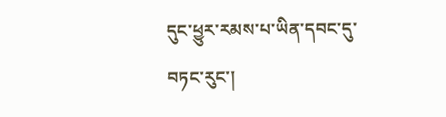དུང་ཕྱུར་རམས་པ་ཡིན་དབང་དུ་བཏང་རུང་།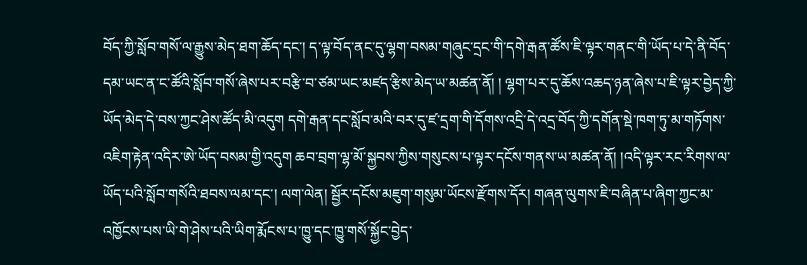བོད་ཀྱི་སློབ་གསོ་ལ་རྒྱུས་མེད་ཐག་ཆོད་དང་། ད་ལྟ་བོད་ནང་དུ་ལྷག་བསམ་གཞུང་དྲང་གི་དགེ་རྒན་ཚོས་ཇི་ལྟར་གནང་གི་ཡོད་པ་དེ་ནི་བོད་དམ་ཡང་ན་ང་ཚོའི་སློབ་གསོ་ཞེས་པར་བརྩི་བ་ཙམ་ཡང་མཛད་རྩིས་མེད་ཡ་མཚན་ནོ། ། ལྷག་པར་དུ་ཆོས་འཆད་ཉན་ཞེས་པ་ཇི་ལྟར་བྱེད་ཀྱི་ཡོད་མེད་དེ་བས་ཀྱང་ཤེས་ཚོད་མི་འདུག དགེ་རྒན་དང་སློབ་མའི་བར་དུ་ཛ་དྲག་གི་དོགས་འདྲི་དེ་འདྲ་བོད་ཀྱི་དགོན་སྡེ་ཁག་ཏུ་མ་གཏོགས་འཇིག་རྟེན་འདིར་ཨེ་ཡོད་བསམ་གྱི་འདུག ཆབ་བྲག་ལྷ་མོ་སྐྱབས་ཀྱིས་གསུངས་པ་ལྟར་དངོས་གནས་ཡ་མཚན་ནོ། །འདི་ལྟར་རང་རིགས་ལ་ཡོད་པའི་སློབ་གསོའི་ཐབས་ལམ་དང་། ལག་ལེན། སྦྱོར་དངོས་མཇུག་གསུམ་ཡོངས་རྫོགས་དོར། གཞན་ལུགས་ཇི་བཞིན་པ་ཞིག་ཀྱང་མ་འཁྱོངས་པས་ཡི་གེ་ཤེས་པའི་ཡིག་རྨོངས་པ་ཁྱུ་དང་ཁྱུ་གསོ་སྐྱོང་བྱེད་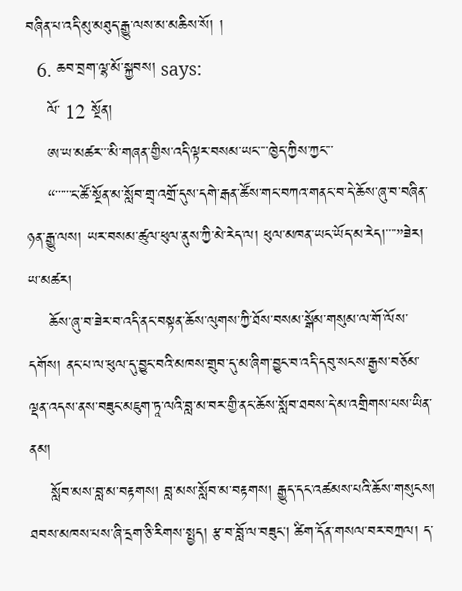བཞིན་པ་འདི་མུ་མཐུད་རྒྱུ་ལས་མ་མཆིས་སོ། །
  6. ཆབ་བྲག་ལྷ་མོ་སྐྱབས། says:
    ལོ་ 12 སྔོན།
    ཨ་ཡ་མཚར་་་མི་གཞན་གྱིས་འདི་ལྟར་བསམ་ཡང་་་་ཁྱེད་ཀྱིས་ཀྱང་་་
    “་་་་་་ང་ཚོ་སྔོན་མ་སློབ་གྲྭ་འགྲོ་དུས་དགེ་རྒན་ཚོས་གང་བཀའ་གནང་བ་དེ་ཆོས་ཞུ་བ་བཞིན་ཉན་རྒྱུ་ལས། ཡར་བསམ་ཚུལ་ཕུལ་ནུས་ཀྱི་མེ་རེད་ལ། ཕུལ་མཁན་ཡང་ཡོད་མ་རེད།་་་་”ཟེར། ཡ་མཚར།
    ཆོས་ཞུ་བ་ཟེར་བ་འདི་ནང་བསྟན་ཆོས་ལུགས་ཀྱི་ཐོས་བསམ་སྒོམ་གསུམ་ལ་གོ་ལོས་དགོས། ནང་པ་ལ་ཕུལ་དུ་བྱུང་བའི་མཁས་གྲུབ་དུ་མ་ཞིག་བྱུང་བ་འདི་དབུ་སངས་རྒྱས་བཅོམ་ལྡན་འདས་ནས་བཟུང་མཇུག་ཏཱ་ལའི་བླ་མ་བར་གྱི་ནང་ཆོས་སློབ་ཐབས་དེ་མ་འགྲིགས་པས་ཡིན་ནམ།
    སློབ་མས་བླ་མ་བརྟགས། བླ་མས་སློབ་མ་བརྟགས། རྒྱུད་དང་འཚམས་པའི་ཆོས་གསུངས། ཐབས་མཁས་པས་ཞི་དྲག་ཅི་རིགས་སྤྱད། རྩ་བ་བློ་ལ་བཟུང། ཚིག་དོན་གསལ་བར་བཀྲལ། ད་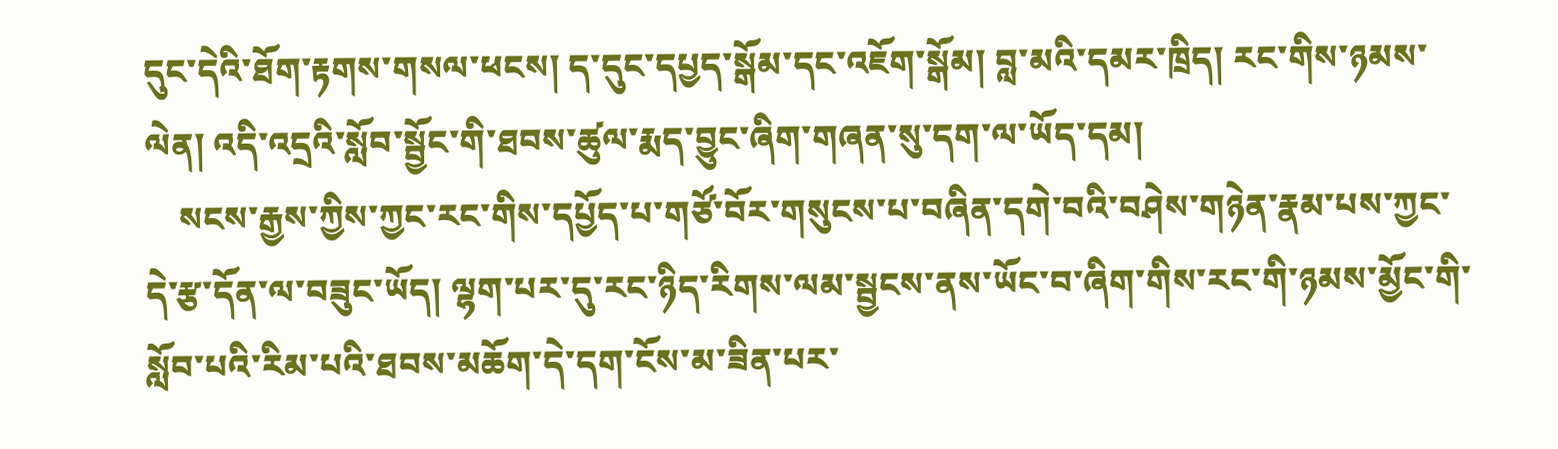དུང་དེའི་ཐོག་རྟགས་གསལ་ཕངས། ད་དུང་དཔྱད་སྒོམ་དང་འཇོག་སྒོམ། བླ་མའི་དམར་ཁྲིད། རང་གིས་ཉམས་ལེན། འདི་འདྲའི་སློབ་སྦྱོང་གི་ཐབས་ཚུལ་རྨད་བྱུང་ཞིག་གཞན་སུ་དག་ལ་ཡོད་དམ།
    སངས་རྒྱས་ཀྱིས་ཀྱང་རང་གིས་དཔྱོད་པ་གཙོ་བོར་གསུངས་པ་བཞིན་དགེ་བའི་བཤེས་གཉེན་རྣམ་པས་ཀྱང་དེ་རྩ་དོན་ལ་བཟུང་ཡོད། ལྷག་པར་དུ་རང་ཉིད་རིགས་ལམ་སྦྱངས་ནས་ཡོང་བ་ཞིག་གིས་རང་གི་ཉམས་མྱོང་གི་སློབ་པའི་རིམ་པའི་ཐབས་མཆོག་དེ་དག་ངོས་མ་ཟིན་པར་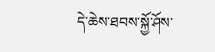དེ་ཆེས་ཐབས་སྐྱོ་ཤོས་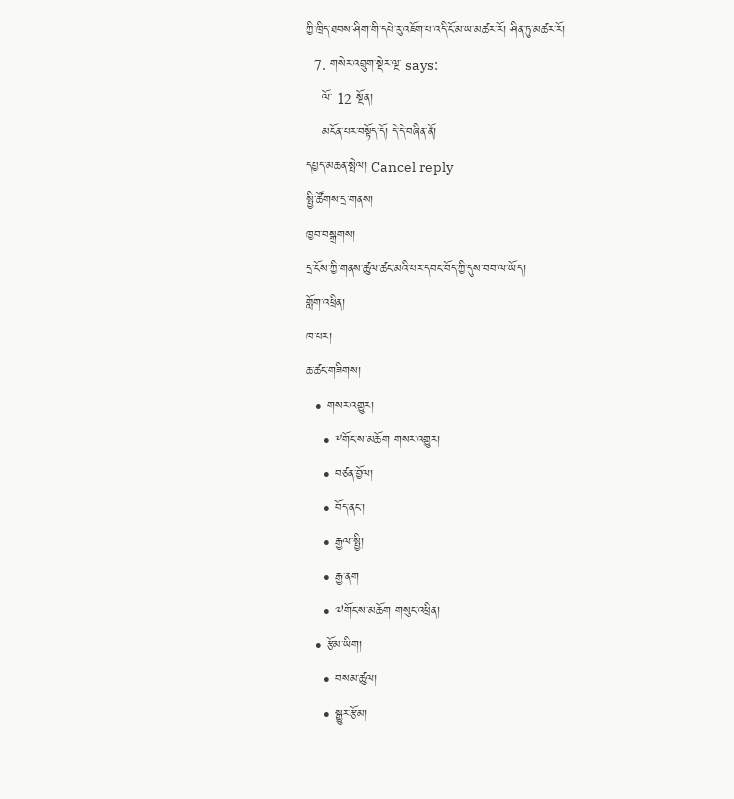ཀྱི་ཁྲིད་ཐབས་ཤིག་གི་དཔེ་རུ་འཇོག་པ་འདི་ངོ་མ་ཡ་མཚར་རོ། ཤིན་ཏུ་མཚར་རོ།
  7. གསེར་འབྲུག་སྡེར་ལྔ་ says:
    ལོ་ 12 སྔོན།
    མངོན་པར་བསྟོད་དོ། དེ་དེ་བཞིན་ནོ།
དཔྱད་མཆན་སྤེལ། Cancel reply
སྤྱི་ཚོགས་དྲ་གནས།
ཁྱབ་བསྒྲགས།
དྲ་ངོས་ཀྱི་གནས་ཚུལ་ཚང་མའི་པར་དབང་བོད་ཀྱི་དུས་བབ་ལ་ཡོད།
གློག་འཕྲིན།
ཁ་པར།
ཆ་ཚང་གཟིགས།
  • གསར་འགྱུར།
    • ༸གོང་ས་མཆོག གསར་འགྱུར།
    • བཙན་བྱོལ།
    • བོད་ནང་།
    • རྒྱལ་སྤྱི།
    • རྒྱ་ནག
    • ༧གོང་ས་མཆོག གསུང་འཕྲིན།
  • རྩོམ་ཡིག།
    • བསམ་ཚུལ།
    • སྒྱུར་རྩོམ།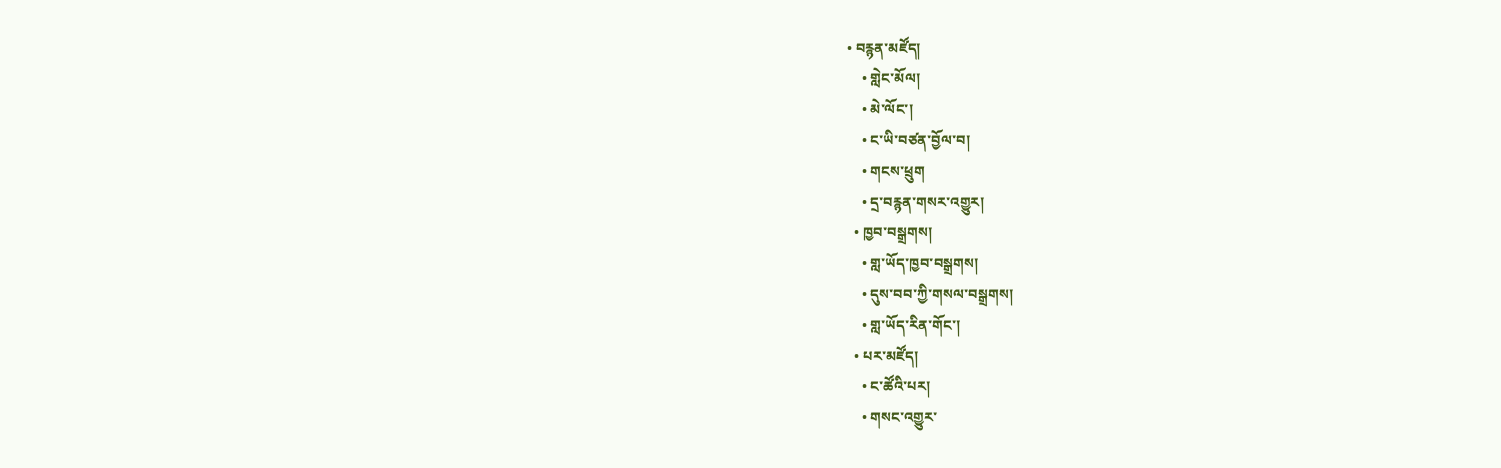• བརྙན་མཛོད།
    • གླེང་མོལ།
    • མེ་ལོང་།
    • ང་ཡི་བཙན་བྱོལ་བ།
    • གངས་ཕྲུག
    • དྲ་བརྙན་གསར་འགྱུར།
  • ཁྱབ་བསྒྲགས།
    • གླ་ཡོད་ཁྱབ་བསྒྲགས།
    • དུས་བབ་ཀྱི་གསལ་བསྒྲགས།
    • གླ་ཡོད་རིན་གོང་།
  • པར་མཛོད།
    • ང་ཚོའི་པར།
    • གསང་འགྱུར་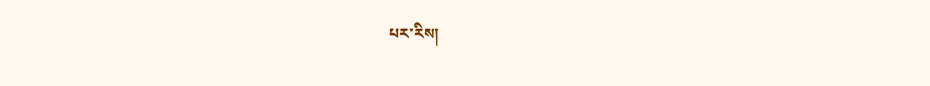པར་རིས།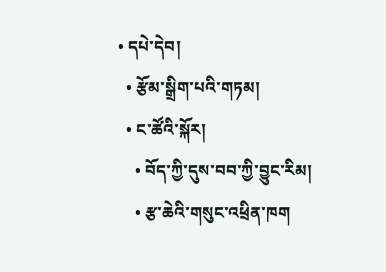• དཔེ་དེབ།
  • རྩོམ་སྒྲིག་པའི་གཏམ།
  • ང་ཚོའི་སྐོར།
    • བོད་ཀྱི་དུས་བབ་ཀྱི་བྱུང་རིམ།
    • རྩ་ཆེའི་གསུང་འཕྲིན་ཁག